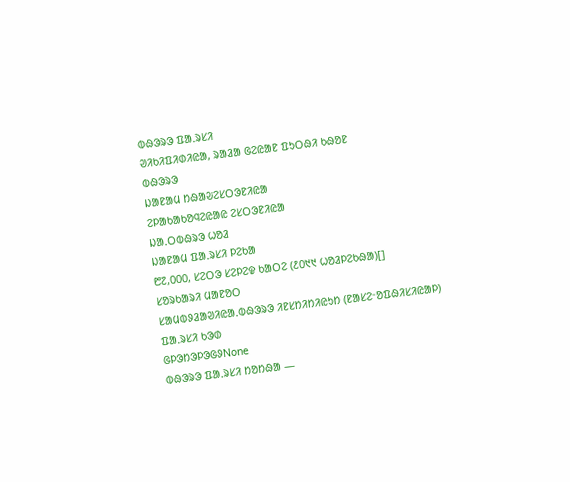ᱵᱷᱳᱨᱳ ᱯᱟᱹᱨᱥᱤ
ᱣᱤᱠᱤᱯᱤᱰᱤᱭᱟ, ᱨᱟᱲᱟ ᱜᱮᱭᱟᱱ ᱯᱩᱛᱷᱤ ᱠᱷᱚᱱ
ᱵᱷᱳᱨᱳ
ᱡᱟᱱᱟᱢ ᱴᱷᱟᱶᱮᱥᱛᱳᱱᱤᱭᱟ
ᱮᱞᱟᱠᱟᱠᱚᱧᱮᱭᱟᱭ ᱮᱥᱛᱳᱱᱤᱭᱟ
ᱡᱟᱹᱛᱵᱷᱨᱳ ᱦᱚᱲ
ᱡᱟᱱᱟᱢ ᱯᱟᱹᱨᱥᱤ ᱞᱮᱠᱟ
᱘᱗,᱐᱐᱐, ᱥᱮᱛᱳ ᱥᱮᱞᱮᱫ ᱠᱟᱛᱮ (᱒᱐᱑᱑ ᱦᱚᱲᱞᱮᱠᱷᱟ)[]
ᱥᱚᱨᱠᱟᱨᱤ ᱢᱟᱱᱚᱛ
ᱥᱟᱢᱵᱽᱲᱟᱣᱤᱭᱟᱹᱵᱷᱳᱨᱳ ᱤᱱᱥᱴᱤᱴᱤᱭᱩᱴ (ᱱᱟᱥᱮᱼᱚᱯᱷᱤᱥᱤᱭᱟᱞ)
ᱯᱟᱹᱨᱥᱤ ᱠᱳᱰ
ᱜᱞᱳᱴᱳᱞᱳᱜᱽNone
ᱵᱷᱳᱨᱳ ᱯᱟᱹᱨᱥᱤ ᱴᱚᱴᱷᱟ —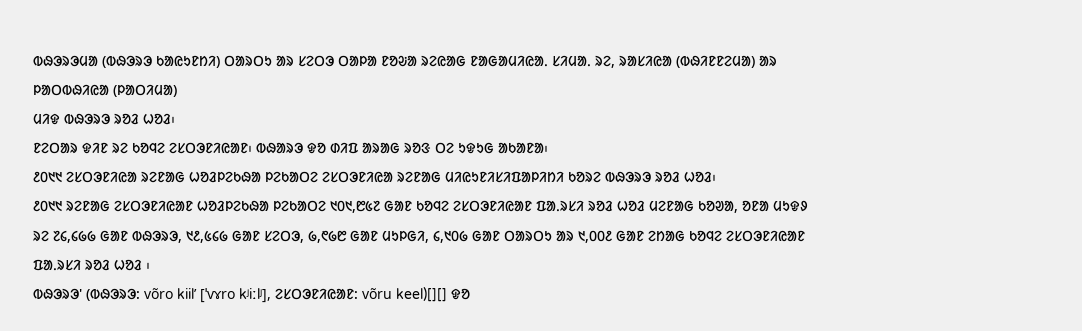ᱵᱷᱳᱨᱳᱢᱟ (ᱵᱷᱳᱨᱳ ᱠᱟᱭᱩᱱᱴᱤ) ᱛᱟᱨᱛᱩ ᱟᱨ ᱥᱮᱛᱳ ᱛᱟᱞᱟ ᱱᱚᱶᱟ ᱨᱮᱭᱟᱜ ᱱᱟᱜᱟᱢᱤᱭᱟᱹ ᱥᱤᱢᱟᱹ ᱨᱮ, ᱨᱟᱥᱤᱭᱟ (ᱵᱷᱤᱱᱱᱮᱢᱟ) ᱟᱨ ᱞᱟᱛᱵᱷᱤᱭᱟ (ᱞᱟᱛᱤᱢᱟ)
ᱢᱤᱫ ᱵᱷᱳᱨᱳ ᱨᱚᱲ ᱦᱚᱲ᱾
ᱱᱮᱛᱟᱨ ᱫᱤᱱ ᱨᱮ ᱠᱚᱧᱮ ᱮᱥᱛᱳᱱᱤᱭᱟᱱ᱾ ᱵᱷᱟᱨᱳ ᱫᱚ ᱰᱤᱯ ᱟᱨᱟᱜ ᱨᱚᱝ ᱛᱮ ᱩᱫᱩᱜ ᱟᱠᱟᱱᱟ᱾
᱒᱐᱑᱑ ᱮᱥᱛᱳᱱᱤᱭᱟ ᱨᱮᱱᱟᱜ ᱦᱚᱲᱞᱮᱠᱷᱟ ᱞᱮᱠᱟᱛᱮ ᱮᱥᱛᱳᱱᱤᱭᱟ ᱨᱮᱱᱟᱜ ᱢᱤᱭᱩᱱᱤᱥᱤᱯᱟᱞᱤᱴᱤ ᱠᱚᱨᱮ ᱵᱷᱳᱨᱳ ᱨᱚᱲ ᱦᱚᱲ᱾
᱒᱐᱑᱑ ᱨᱮᱱᱟᱜ ᱮᱥᱛᱳᱱᱤᱭᱟᱱ ᱦᱚᱲᱞᱮᱠᱷᱟ ᱞᱮᱠᱟᱛᱮ ᱑᱐᱑,᱘᱕᱗ ᱜᱟᱱ ᱠᱚᱧᱮ ᱮᱥᱛᱳᱱᱤᱭᱟᱱ ᱯᱟᱹᱨᱥᱤ ᱨᱚᱲ ᱦᱚᱲ ᱢᱮᱱᱟᱜ ᱠᱚᱣᱟ, ᱚᱱᱟ ᱢᱩᱫᱽ ᱨᱮ ᱗᱔,᱔᱙᱙ ᱜᱟᱱ ᱵᱷᱳᱨᱳ, ᱑᱒,᱕᱔᱙ ᱜᱟᱱ ᱥᱮᱛᱳ, ᱙,᱖᱙᱘ ᱜᱟᱱ ᱢᱩᱞᱜᱤ, ᱔,᱑᱐᱙ ᱜᱟᱱ ᱛᱟᱨᱛᱩ ᱟᱨ ᱑,᱐᱐᱒ ᱜᱟᱱ ᱮᱴᱟᱜ ᱠᱚᱧᱮ ᱮᱥᱛᱳᱱᱤᱭᱟᱱ ᱯᱟᱹᱨᱥᱤ ᱨᱚᱲ ᱦᱚᱲ ᱾
ᱵᱷᱳᱨᱳ' (ᱵᱷᱳᱨᱳ: võro kiilʼ [ˈvɤro kʲiːlʲ], ᱮᱥᱛᱳᱱᱤᱭᱟᱱ: võru keel)[][] ᱫᱚ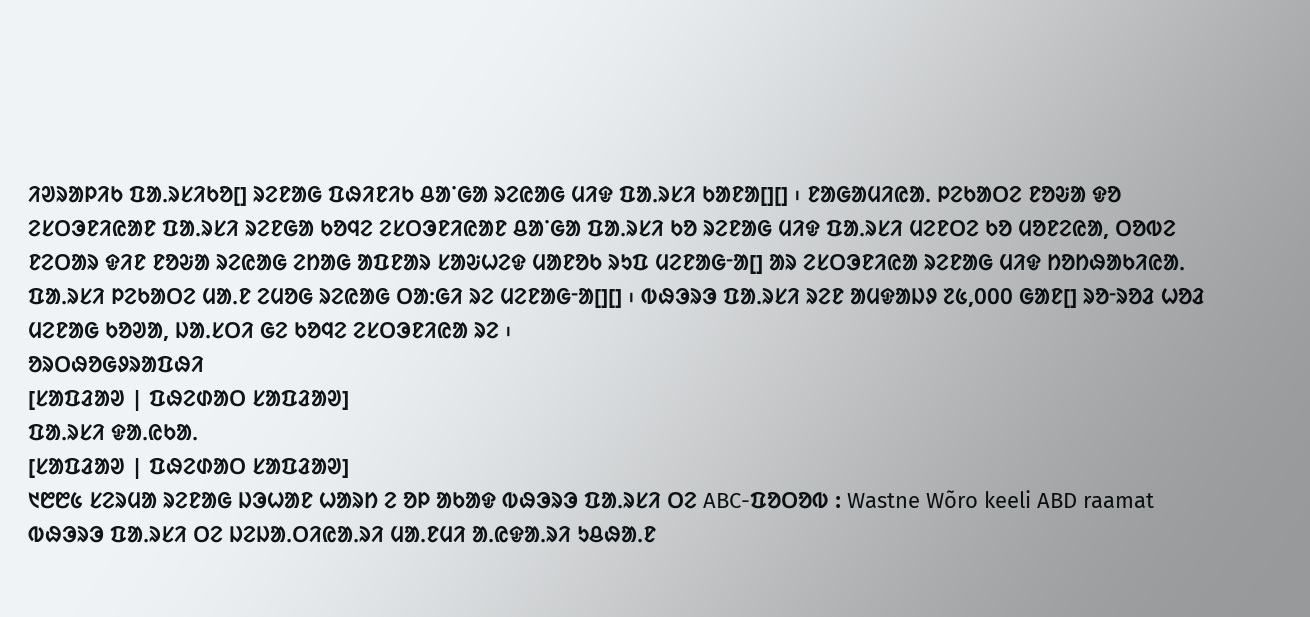ᱤᱣᱨᱟᱞᱤᱠ ᱯᱟᱹᱨᱥᱤᱠᱚ[] ᱨᱮᱱᱟᱜ ᱯᱷᱤᱱᱤᱠ ᱪᱟᱸᱜᱟ ᱨᱮᱭᱟᱜ ᱢᱤᱫ ᱯᱟᱹᱨᱥᱤ ᱠᱟᱱᱟ[][] ᱾ ᱱᱟᱜᱟᱢᱤᱭᱟᱹ ᱞᱮᱠᱟᱛᱮ ᱱᱚᱶᱟ ᱫᱚ ᱮᱥᱛᱳᱱᱤᱭᱟᱱ ᱯᱟᱹᱨᱥᱤ ᱨᱮᱱᱜᱟ ᱠᱚᱧᱮ ᱮᱥᱛᱳᱱᱤᱭᱟᱱ ᱪᱟᱸᱜᱟ ᱯᱟᱹᱨᱥᱤ ᱠᱚ ᱨᱮᱱᱟᱜ ᱢᱤᱫ ᱯᱟᱹᱨᱥᱤ ᱢᱮᱱᱛᱮ ᱠᱚ ᱢᱚᱱᱮᱭᱟ, ᱛᱚᱵᱮ ᱱᱮᱛᱟᱨ ᱫᱤᱱ ᱱᱚᱶᱟ ᱨᱮᱭᱟᱜ ᱮᱴᱟᱜ ᱟᱯᱱᱟᱨ ᱥᱟᱶᱦᱮᱫ ᱢᱟᱱᱚᱠ ᱨᱩᱯ ᱢᱮᱱᱟᱜᱼᱟ[] ᱟᱨ ᱮᱥᱛᱳᱱᱤᱭᱟ ᱨᱮᱱᱟᱜ ᱢᱤᱫ ᱴᱚᱴᱷᱟᱠᱤᱭᱟᱹ ᱯᱟᱹᱨᱥᱤ ᱞᱮᱠᱟᱛᱮ ᱢᱟᱹᱱ ᱮᱢᱚᱜ ᱨᱮᱭᱟᱜ ᱛᱟᱺᱜᱤ ᱨᱮ ᱢᱮᱱᱟᱜᱼᱟ[][] ᱾ ᱵᱷᱳᱨᱳ ᱯᱟᱹᱨᱥᱤ ᱨᱮᱱ ᱟᱢᱫᱟᱡᱽ ᱗᱕,᱐᱐᱐ ᱜᱟᱱ[] ᱨᱚᱼᱨᱚᱲ ᱦᱚᱲ ᱢᱮᱱᱟᱜ ᱠᱚᱣᱟ, ᱡᱟᱹᱥᱛᱤ ᱜᱮ ᱠᱚᱧᱮ ᱮᱥᱛᱳᱱᱤᱭᱟ ᱨᱮ ᱾
ᱚᱨᱛᱷᱚᱜᱽᱨᱟᱯᱷᱤ
[ᱥᱟᱯᱲᱟᱣ | ᱯᱷᱮᱰᱟᱛ ᱥᱟᱯᱲᱟᱣ]
ᱯᱟᱹᱨᱥᱤ ᱫᱟᱹᱭᱠᱟᱹ
[ᱥᱟᱯᱲᱟᱣ | ᱯᱷᱮᱰᱟᱛ ᱥᱟᱯᱲᱟᱣ]
᱑᱘᱘᱕ ᱥᱮᱨᱢᱟ ᱨᱮᱱᱟᱜ ᱡᱳᱦᱟᱱ ᱦᱟᱨᱴ ᱮ ᱚᱞ ᱟᱠᱟᱫ ᱵᱷᱳᱨᱳ ᱯᱟᱹᱨᱥᱤ ᱛᱮ ABC-ᱯᱚᱛᱚᱵ : Wastne Wõro keeli ABD raamat
ᱵᱷᱳᱨᱳ ᱯᱟᱹᱨᱥᱤ ᱛᱮ ᱡᱮᱡᱟᱹᱛᱤᱭᱟᱹᱨᱤ ᱢᱟᱹᱱᱢᱤ ᱟᱹᱭᱫᱟᱹᱨᱤ ᱩᱪᱷᱟᱹᱱ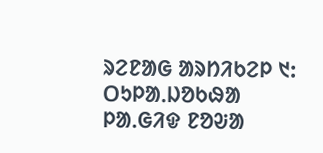ᱨᱮᱱᱟᱜ ᱟᱨᱴᱤᱠᱮᱞ ᱑:
ᱛᱩᱞᱟᱹᱡᱚᱠᱷᱟ ᱞᱟᱹᱜᱤᱫ ᱱᱚᱶᱟ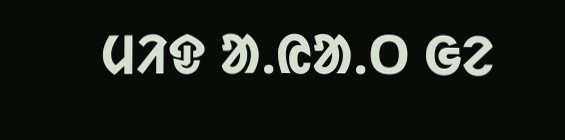ᱢᱤᱫ ᱟᱹᱭᱟᱹᱛ ᱜᱮ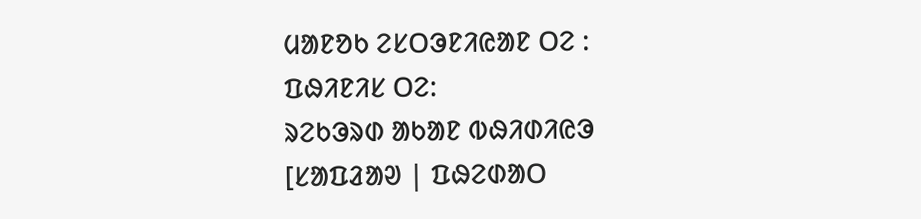ᱢᱟᱱᱚᱠ ᱮᱥᱛᱳᱱᱤᱭᱟᱱ ᱛᱮ :
ᱯᱷᱤᱱᱤᱥ ᱛᱮ:
ᱨᱮᱠᱳᱨᱰ ᱟᱠᱟᱱ ᱵᱷᱤᱰᱤᱭᱳ
[ᱥᱟᱯᱲᱟᱣ | ᱯᱷᱮᱰᱟᱛ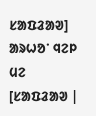ᱥᱟᱯᱲᱟᱣ]
ᱟᱨᱦᱚᱸ ᱧᱮᱞ ᱢᱮ
[ᱥᱟᱯᱲᱟᱣ |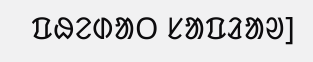ᱯᱷᱮᱰᱟᱛ ᱥᱟᱯᱲᱟᱣ]